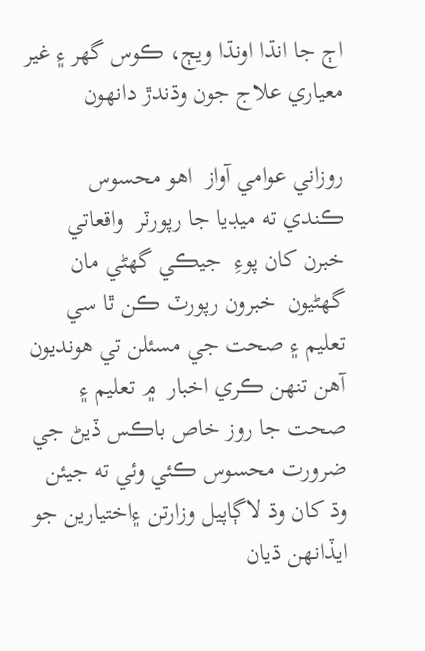اڄ جا انڌا اونڌا ويڄ، ڪوس گهر ۽ غير معياري علاج جون وڌندڙ دانهون

روزاني عوامي آواز  اهو محسوس ڪندي ته ميڊيا جا رپورٽر  واقعاتي خبرن کان پوءِ  جيڪي گهڻي مان گهڻيون  خبرون رپورٽ ڪن ٿا سي تعليم ۽ صحت جي مسئلن تي هونديون آهن تنهن ڪري اخبار  ۾ تعليم ۽ صحت جا روز خاص باڪس ڏيڻ جي ضرورت محسوس ڪئي وئي ته جيئن وڌ کان وڌ لاڳاپيل وزارتن ۽اختيارين جو ايڏانهن ڌيان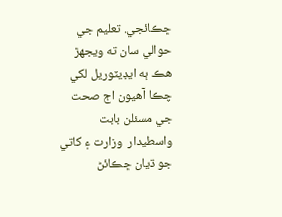ڇڪائجي. تعليم جي حوالي سان ته ويجهڙ هڪ ٻه ايڊيٽوريل لکي چڪا آهيون اڄ صحت جي مسئلن بابت واسطيدار  وزارت ۽ کاتي جو ڌيان ڇڪائڻ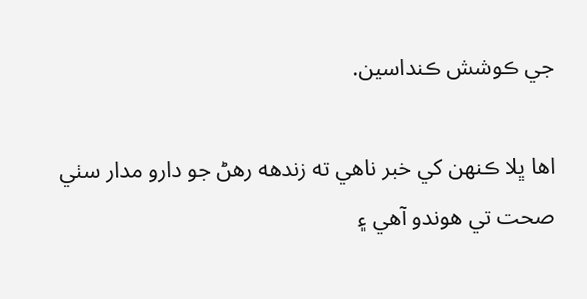جي ڪوشش ڪنداسين.

اها ڀلا ڪنهن کي خبر ناهي ته زندهه رهڻ جو دارو مدار سٺي صحت تي هوندو آهي ۽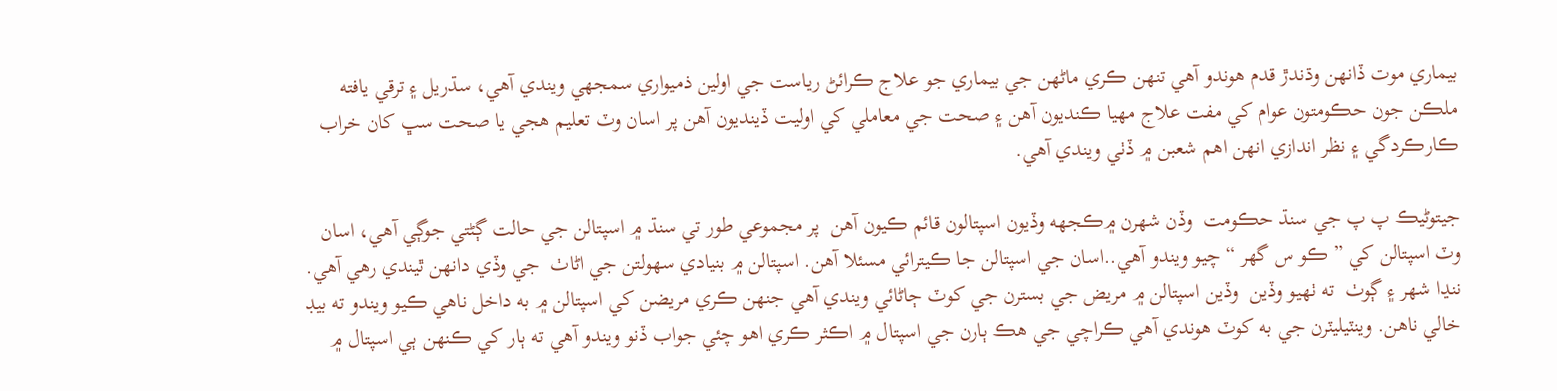بيماري موت ڏانهن وڌندڙ قدم هوندو آهي تنهن ڪري ماڻهن جي بيماري جو علاج ڪرائڻ رياست جي اولين ذميواري سمجهي ويندي آهي، سڌريل ۽ ترقي يافته ملڪن جون حڪومتون عوام کي مفت علاج مهيا ڪنديون آهن ۽ صحت جي معاملي کي اوليت ڏينديون آهن پر اسان وٽ تعليم هجي يا صحت سڀ کان خراب ڪارڪردگي ۽ نظر اندازي انهن اهم شعبن ۾ ڏٺي ويندي آهي.

جيتوڻيڪ پ پ جي سنڌ حڪومت  وڏن شهرن ۾ڪجهه وڏيون اسپتالون قائم ڪيون آهن  پر مجموعي طور تي سنڌ ۾ اسپتالن جي حالت ڳڻتي جوڳي آهي، اسان وٽ اسپتالن کي ” ڪو س گهر “ چيو ويندو آهي..اسان جي اسپتالن جا ڪيترائي مسئلا آهن. اسپتالن ۾ بنيادي سهولتن جي اڻاٺ  جي وڏي دانهن ٿيندي رهي آهي.  ننڍا شهر ۽ ڳوٺ  ته ٺهيو وڏين  وڏين اسپتالن ۾ مريض جي بسترن جي کوٽ ڄاڻائي ويندي آهي جنهن ڪري مريضن کي اسپتالن ۾ به داخل ناهي ڪيو ويندو ته بيڊ خالي ناهن. وينٽيليٽرن جي به کوٽ هوندي آهي ڪراچي جي هڪ ٻارن جي اسپتال ۾ اڪثر ڪري اهو چئي جواب ڏنو ويندو آهي ته ٻار کي ڪنهن ٻي اسپتال ۾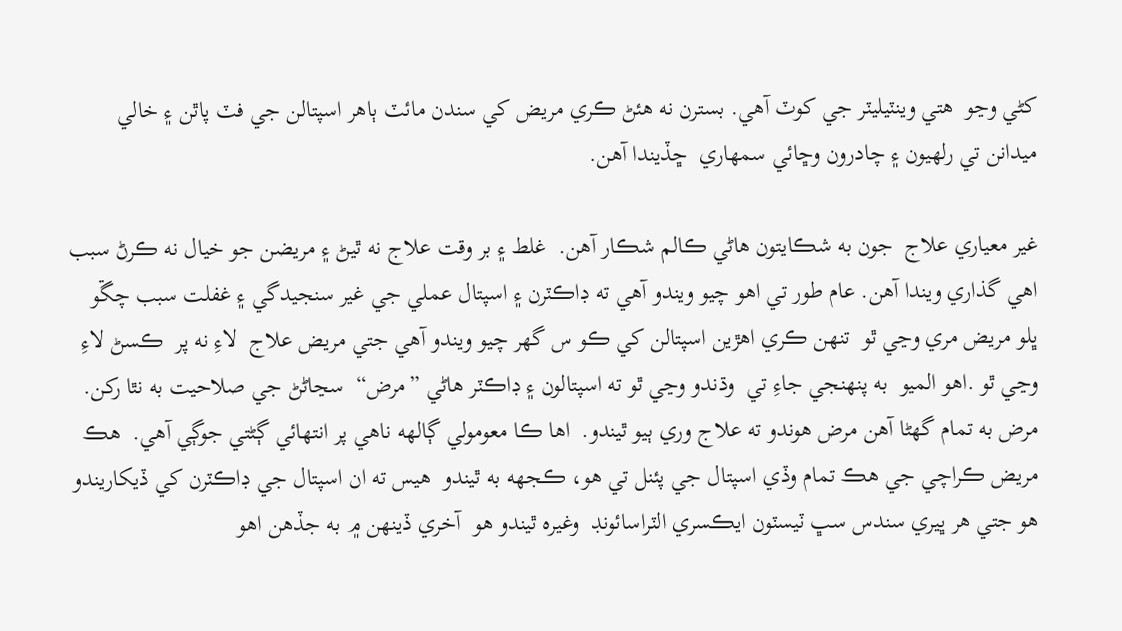کڻي وڃو  هتي وينٽيليٽر جي کوٽ آهي. بسترن نه هئڻ ڪري مريض کي سندن مائٽ ٻاهر اسپتالن جي فٽ پاٿن ۽ خالي ميدانن تي رلهيون ۽ چادرون وڇائي سمهاري  ڇڏيندا آهن.

غير معياري علاج  جون به شڪايتون هاڻي ڪالم شڪار آهن.  غلط ۽ بر وقت علاج نه ٿيڻ ۽ مريضن جو خيال نه ڪرڻ سبب اهي گذاري ويندا آهن. عام طور تي اهو چيو ويندو آهي ته ڊاڪٽرن ۽ اسپتال عملي جي غير سنجيدگي ۽ غفلت سبب چڱو  ڀلو مريض مري وڃي ٿو  تنهن ڪري اهڙين اسپتالن کي ڪو س گهر چيو ويندو آهي جتي مريض علاج  لاءِ نه پر  ڪسڻ لاءِ وڃي ٿو .اهو الميو  به پنهنجي جاءِ تي  وڌندو وڃي ٿو ته اسپتالون ۽ ڊاڪٽر هاڻي ”مرض“  سڃاڻڻ جي صلاحيت به نٿا رکن.  مرض به تمام گهڻا آهن مرض هوندو ته علاج وري ٻيو ٿيندو.  اها ڪا معومولي ڳالهه ناهي پر انتهائي ڳڻتي جوڳي آهي.  هڪ مريض ڪراچي جي هڪ تمام وڏي اسپتال جي پئنل تي هو، ڪجهه به ٿيندو  هيس ته ان اسپتال جي ڊاڪٽرن کي ڏيکاريندو هو جتي هر ڀيري سندس سڀ ٽيسٽون ايڪسري الٽراسائونڊ  وغيره ٿيندو هو  آخري ڏينهن ۾ به جڏهن اهو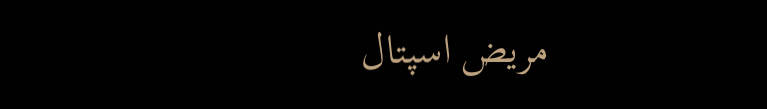مريض اسپتال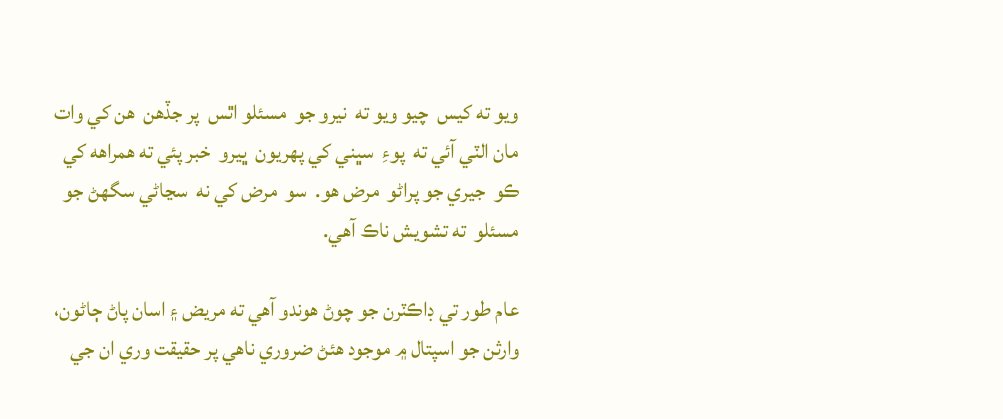ويو ته کيس  چيو ويو ته  نيرو جو  مسئلو اٿس  پر جڏهن  هن کي وات مان الٽي آئي ته  پوءِ  سڀني کي پهريون  ڀيرو  خبر پئي ته همراهه کي ڪو  جيري جو پراڻو  مرض هو.  سو  مرض کي نه  سڃاڻي سگهڻ جو مسئلو  ته تشويش ناڪ آهي.

عام طور تي ڊاڪٽرن جو چوڻ هوندو آهي ته مريض ۽ اسان پاڻ ڄاڻون، وارثن جو اسپتال ۾ موجود هئڻ ضروري ناهي پر حقيقت وري ان جي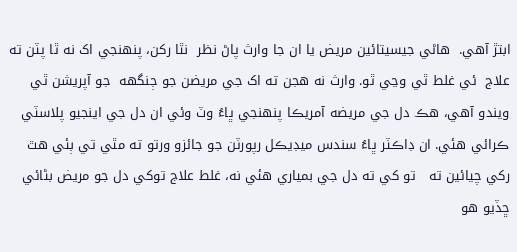ابتڙ آهي.  هاڻي جيسيتائين مريض يا ان جا وارث پاڻ نظر  نٿا رکن، پنهنجي اک نه ٿا پٽن ته علاج  ئي غلط ٿي وڃي ٿو. وارث نه هجن ته اک جي مريضن جو ڄنگهه  جو آپريشن ٿي ويندو آهي، هڪ دل جي مريضه آمريڪا پنهنجي ڀاءُ وٽ وئي ان دل جي اينجيو پلاسٽي ڪرائي هئي. ان ڊاڪٽر ڀاءُ سندس ميڊيڪل رپورٽن جو جائزو ورتو ته مٿي تي ٻئي هٿ رکي چيائين ته   تو کي ته دل جي بمياري هئي نه، غلط علاج توکي دل جو مريض بڻائي ڇڏيو هو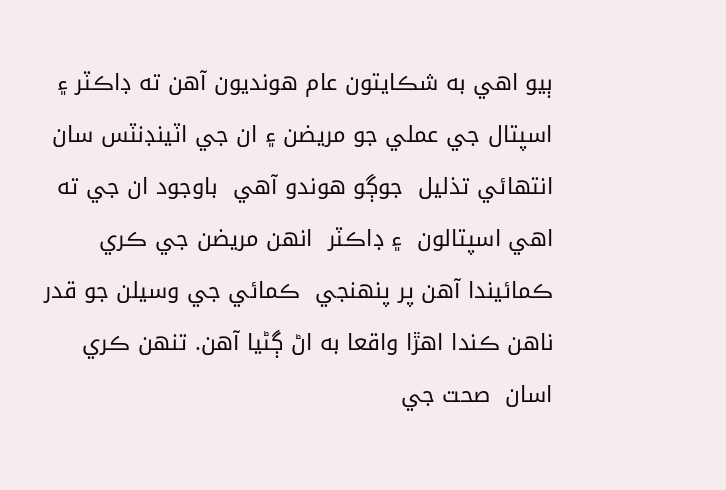ٻيو اهي به شڪايتون عام هونديون آهن ته ڊاڪٽر ۽ اسپتال جي عملي جو مريضن ۽ ان جي اٽينڊنٽس سان انتهائي تذليل  جوڳو هوندو آهي  باوجود ان جي ته اهي اسپتالون  ۽ ڊاڪٽر  انهن مريضن جي ڪري ڪمائيندا آهن پر پنهنجي  ڪمائي جي وسيلن جو قدر ناهن ڪندا اهڙا واقعا به اڻ ڳڻيا آهن. تنهن ڪري اسان  صحت جي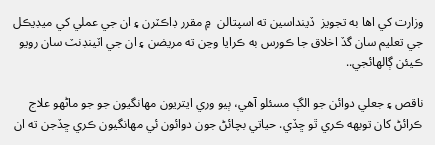وزارت کي اها به تجويز  ڏينداسين ته اسپتالن  ۾ مقرر ڊاڪٽرن ۽ ان جي عملي کي ميڊيڪل جي تعليم سان گڏ اخلاق جا ڪورس به ڪرايا وڃن ته مريضن ۽ ان جي اٽينڊنٽ سان رويو ڪيئن ڳالهائجي..

ناقص ۽ جعلي دوائن جو الڳ مسئلو آهي، ٻيو وري ايتريون مهانگيون جو جو ماڻهو علاج ڪرائڻ کان توبهه ڪري ٿو ڇڏي. حياتي بچائڻ جون دوائون ئي مهانگيون ڪري ڇڏجن ته ان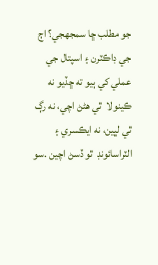جو مطلب ڇا سمجهجي؟ اڄ جي ڊاڪٽرن ۽ اسپتال جي عملي کي ٻيو ته ڇڏيو نه ڪينولا  ٿي هڻڻ اچي، نه رڳ  ٿي لڀين، نه ايڪسري ۽ الٽراسائونڊ  ٿو ڏسڻ اچين .سو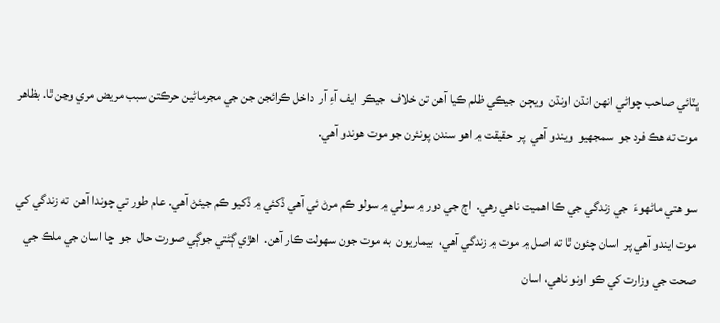ڀٽائي صاحب چواڻي انهن انڌن اونڌن  ويڄن  جيڪي ظلم ڪيا آهن تن خلاف  جيڪر  ايف آءِ آر  داخل ڪرائجن جن جي مجرماڻين حرڪتن سبب مريض مري وڃن ٿا. بظاهر موت ته هڪ فرد جو  سمجهيو  ويندو آهي  پر  حقيقت ۾ اهو سندن پونئرن جو موت هوندو آهي.

سو هتي ماڻهوءَ  جي زندگي جي ڪا اهميت ناهي رهي.  اڄ جي دور ۾ سولي ۾ سولو ڪم مرڻ ئي آهي ڏکئي ۾ ڏکيو ڪم جيئڻ آهي. عام طور تي چوندا آهن  ته زندگي کي موت ايندو آهي پر  اسان چئون ٿا ته اصل ۾ موت ۾ زندگي آهي،  بيماريون  به موت جون سهولت ڪار آهن.  اهڙي ڳڻتي جوڳي صورت حال  جو  ڇا اسان جي ملڪ جي صحت جي وزارت کي ڪو اونو ناهي، اسان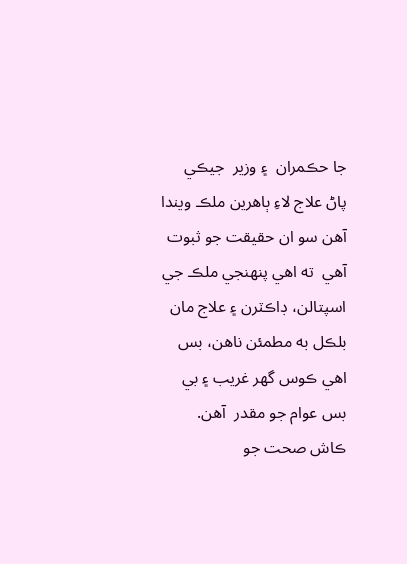جا حڪمران  ۽ وزير  جيڪي پاڻ علاج لاءِ ٻاهرين ملڪ ويندا آهن سو ان حقيقت جو ثبوت آهي  ته اهي پنهنجي ملڪ جي اسپتالن، ڊاڪٽرن ۽ علاج مان بلڪل به مطمئن ناهن، بس اهي ڪوس گهر غريب ۽ بي بس عوام جو مقدر  آهن. ڪاش صحت جو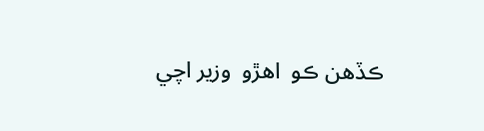ڪڏهن ڪو  اهڙو  وزير اچي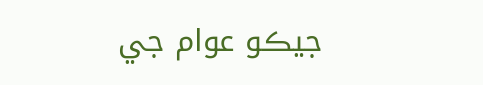جيڪو عوام جي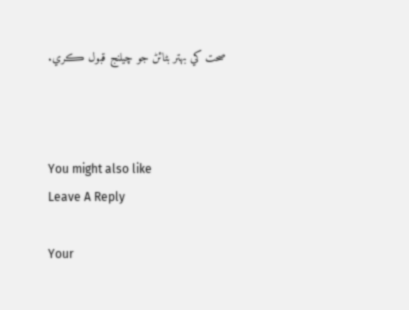صحت کي بهتر بڻائڻ جو چيلنج قبول ڪري.



You might also like
Leave A Reply

Your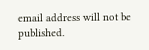email address will not be published.